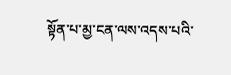སྟོན་པ་མྱ་ངན་ལས་འདས་པའི་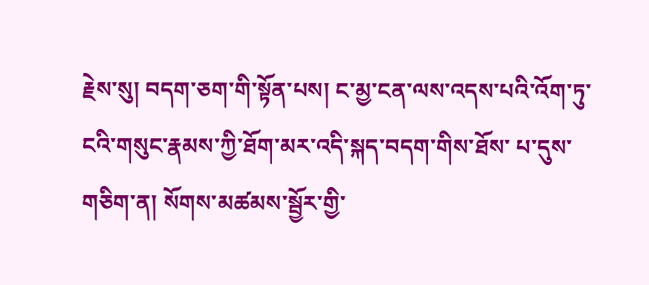རྗེས་སུ། བདག་ཅག་གི་སྟོན་པས། ང་མྱ་ངན་ལས་འདས་པའི་འོག་ཏུ་ངའི་གསུང་རྣམས་ཀྱི་ཐོག་མར་འདི་སྐད་བདག་གིས་ཐོས་ པ་དུས་གཅིག་ན། སོགས་མཚམས་སྦྱོར་གྱི་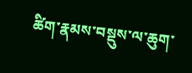ཚིག་རྣམས་བསྡུས་ལ་ཆུག་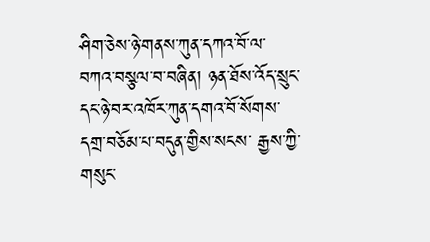ཤིག་ཅེས་ཉེ་གནས་ཀུན་དཀའ་བོ་ལ་ བཀའ་བསྩལ་བ་བཞིན། ཉན་ཐོས་འོད་སྲུང་དང་ཉེ་བར་འཁོར་ཀུན་དགའ་བོ་སོགས་དགྲ་བཅོམ་པ་བདུན་གྱིས་སངས་ རྒྱས་ཀྱི་གསུང་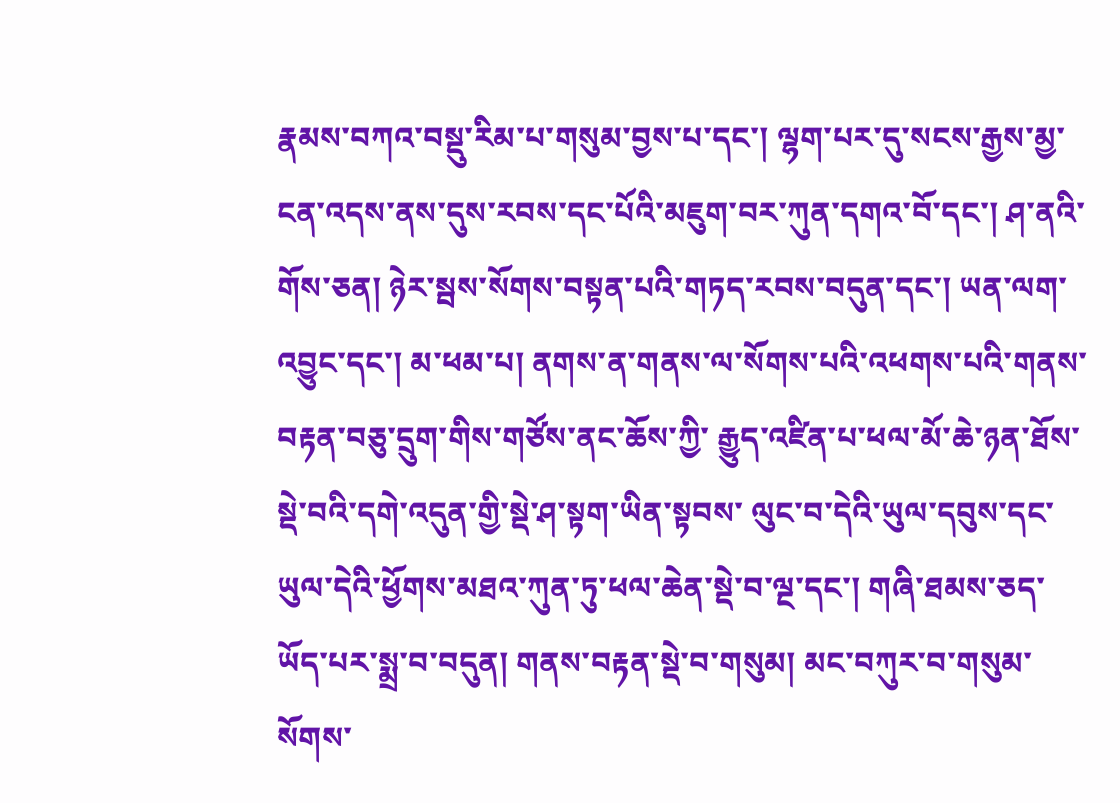རྣམས་བཀའ་བསྡུ་རིམ་པ་གསུམ་བྱས་པ་དང་། ལྷག་པར་དུ་སངས་རྒྱས་མྱ་ངན་འདས་ནས་དུས་རབས་དང་པོའི་མཇུག་བར་ཀུན་དགའ་བོ་དང་། ཤ་ནའི་གོས་ཅན། ཉེར་སྦས་སོགས་བསྟན་པའི་གཏད་རབས་བདུན་དང་། ཡན་ལག་འབྱུང་དང་། མ་ཕམ་པ། ནགས་ན་གནས་ལ་སོགས་པའི་འཕགས་པའི་གནས་བརྟན་བཅུ་དྲུག་གིས་གཙོས་ནང་ཆོས་ཀྱི་ རྒྱུད་འཛིན་པ་ཕལ་མོ་ཆེ་ཉན་ཐོས་སྡེ་བའི་དགེ་འདུན་གྱི་སྡེ་ཤ་སྟག་ཡིན་སྟབས་ ལུང་བ་དེའི་ཡུལ་དབུས་དང་ཡུལ་དེའི་ཕྱོགས་མཐའ་ཀུན་ཏུ་ཕལ་ཆེན་སྡེ་བ་ལྔ་དང་། གཞི་ཐམས་ཅད་ཡོད་པར་སྨྲ་བ་བདུན། གནས་བརྟན་སྡེ་བ་གསུམ། མང་བཀུར་བ་གསུམ་སོགས་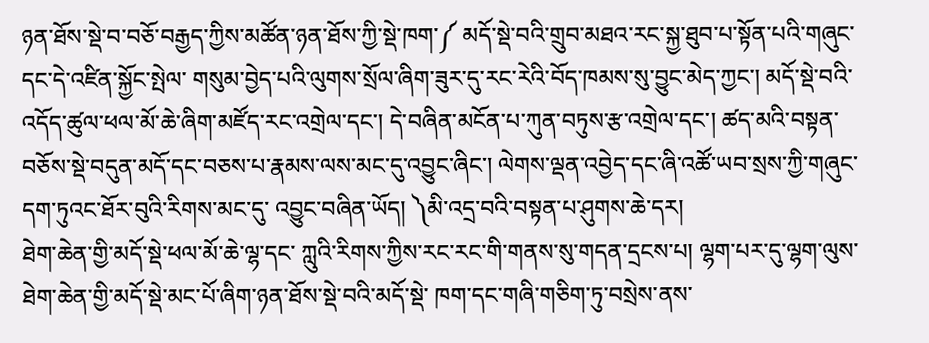ཉན་ཐོས་སྡེ་བ་བཅོ་བརྒྱད་ཀྱིས་མཚོན་ཉན་ཐོས་ཀྱི་སྡེ་ཁག་༼ མདོ་སྡེ་བའི་གྲུབ་མཐའ་རང་སྐྱ་ཐུབ་པ་སྟོན་པའི་གཞུང་དང་དེ་འཛིན་སྐྱོང་སྤེལ་ གསུམ་བྱེད་པའི་ལུགས་སྲོལ་ཞིག་ཟུར་དུ་རང་རེའི་བོད་ཁམས་སུ་བྱུང་མེད་ཀྱང་། མདོ་སྡེ་བའི་འདོད་ཚུལ་ཕལ་མོ་ཆེ་ཞིག་མཛོད་རང་འགྲེལ་དང་། དེ་བཞིན་མངོན་པ་ཀུན་བཏུས་རྩ་འགྲེལ་དང་། ཚད་མའི་བསྟན་བཅོས་སྡེ་བདུན་མདོ་དང་བཅས་པ་རྣམས་ལས་མང་དུ་འབྱུང་ཞིང་། ལེགས་ལྡན་འབྱེད་དང་ཞི་འཚོ་ཡབ་སྲས་ཀྱི་གཞུང་དག་ཏུའང་ཐོར་བུའི་རིགས་མང་དུ་ འབྱུང་བཞིན་ཡོད། ༽མི་འདྲ་བའི་བསྟན་པ་ཤུགས་ཆེ་དར།
ཐེག་ཆེན་གྱི་མདོ་སྡེ་ཕལ་མོ་ཆེ་ལྷ་དང་ ཀླུའི་རིགས་ཀྱིས་རང་རང་གི་གནས་སུ་གདན་དྲངས་པ། ལྷག་པར་དུ་ལྷག་ལུས་ཐེག་ཆེན་གྱི་མདོ་སྡེ་མང་པོ་ཞིག་ཉན་ཐོས་སྡེ་བའི་མདོ་སྡེ་ ཁག་དང་གཞི་གཅིག་ཏུ་བསྲེས་ནས་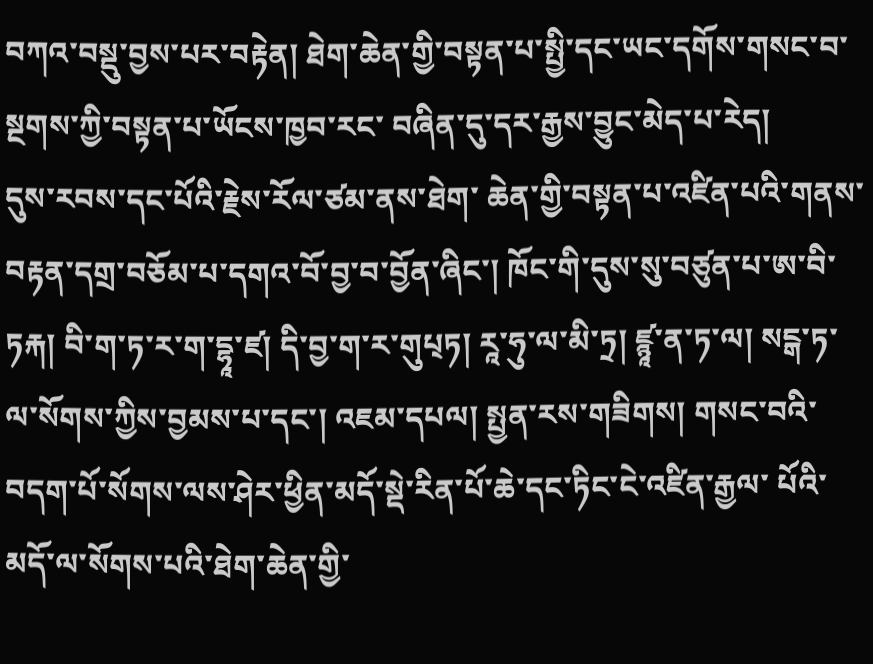བཀའ་བསྡུ་བྱས་པར་བརྟེན། ཐེག་ཆེན་གྱི་བསྟན་པ་སྤྱི་དང་ཡང་དགོས་གསང་བ་སྔགས་ཀྱི་བསྟན་པ་ཡོངས་ཁྱབ་རང་ བཞིན་དུ་དར་རྒྱས་བྱུང་མེད་པ་རེད།
དུས་རབས་དང་པོའི་རྗེས་རོལ་ཙམ་ནས་ཐེག་ ཆེན་གྱི་བསྟན་པ་འཛིན་པའི་གནས་བརྟན་དགྲ་བཅོམ་པ་དགའ་བོ་བྱ་བ་བྱོན་ཞིང་། ཁོང་གི་དུས་སུ་བཙུན་པ་ཨ་བི་ཏརྐ། བི་ག་ཏ་ར་ག་དྷཱ་ཛ། དི་བྱ་ག་ར་གུཔ྄ཏ། རཱ་ཧུ་ལ་མི་ཏྲ། ཛྙཱ་ན་ཏ་ལ། སངྒ་ཏ་ལ་སོགས་ཀྱིས་བྱམས་པ་དང་། འཇམ་དཔལ། སྤྱན་རས་གཟིགས། གསང་བའི་བདག་པོ་སོགས་ལས་ཤེར་ཕྱིན་མདོ་སྡེ་རིན་པོ་ཆེ་དང་ཏིང་ངེ་འཛིན་རྒྱལ་ པོའི་མདོ་ལ་སོགས་པའི་ཐེག་ཆེན་གྱི་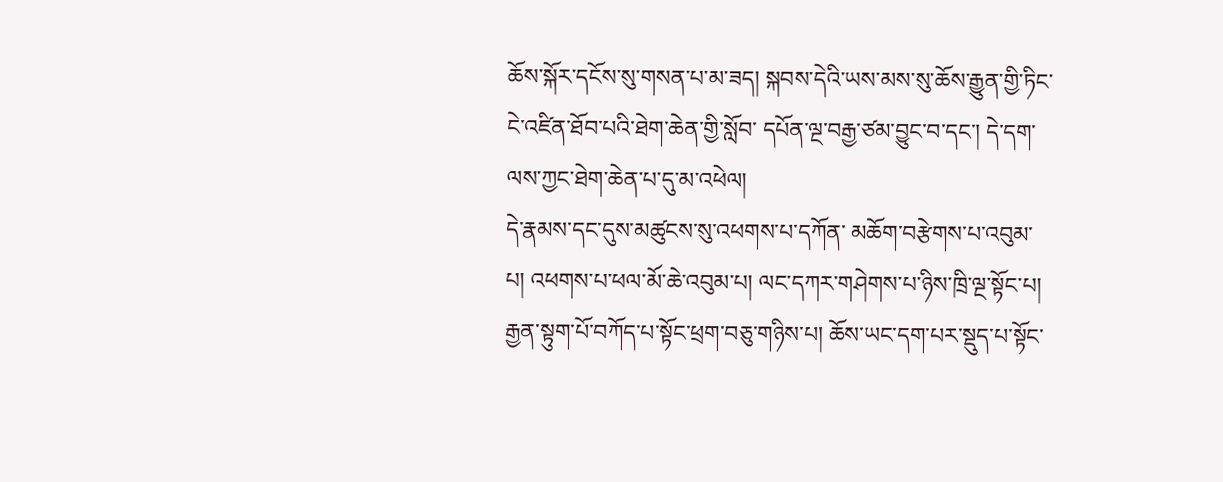ཆོས་སྐོར་དངོས་སུ་གསན་པ་མ་ཟད། སྐབས་དེའི་ཡས་མས་སུ་ཆོས་རྒྱུན་གྱི་ཏིང་ངེ་འཛིན་ཐོབ་པའི་ཐེག་ཆེན་གྱི་སློབ་ དཔོན་ལྔ་བརྒྱ་ཙམ་བྱུང་བ་དང་། དེ་དག་ལས་ཀྱང་ཐེག་ཆེན་པ་དུ་མ་འཕེལ།
དེ་རྣམས་དང་དུས་མཚུངས་སུ་འཕགས་པ་དཀོན་ མཆོག་བརྩེགས་པ་འབུམ་པ། འཕགས་པ་ཕལ་མོ་ཆེ་འབུམ་པ། ལང་དཀར་གཤེགས་པ་ཉིས་ཁྲི་ལྔ་སྟོང་པ། རྒྱན་སྟུག་པོ་བཀོད་པ་སྟོང་ཕྲག་བཅུ་གཉིས་པ། ཆོས་ཡང་དག་པར་སྡུད་པ་སྟོང་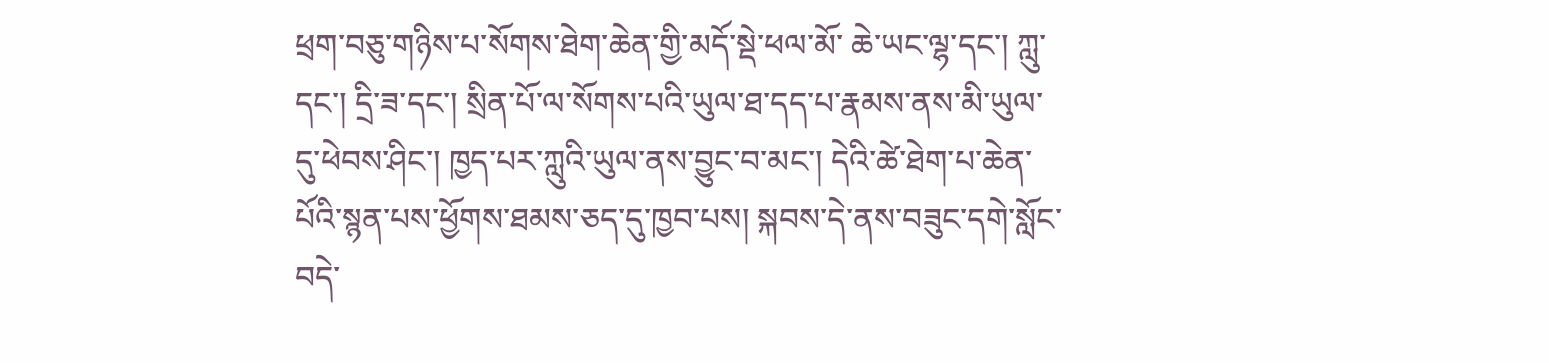ཕྲག་བཅུ་གཉིས་པ་སོགས་ཐེག་ཆེན་གྱི་མདོ་སྡེ་ཕལ་མོ་ ཆེ་ཡང་ལྷ་དང་། ཀླུ་དང་། དྲི་ཟ་དང་། སྲིན་པོ་ལ་སོགས་པའི་ཡུལ་ཐ་དད་པ་རྣམས་ནས་མི་ཡུལ་དུ་ཕེབས་ཤིང་། ཁྱད་པར་ཀླུའི་ཡུལ་ནས་བྱུང་བ་མང་། དེའི་ཚེ་ཐེག་པ་ཆེན་པོའི་སྙན་པས་ཕྱོགས་ཐམས་ཅད་དུ་ཁྱབ་པས། སྐབས་དེ་ནས་བཟུང་དགེ་སློང་བདེ་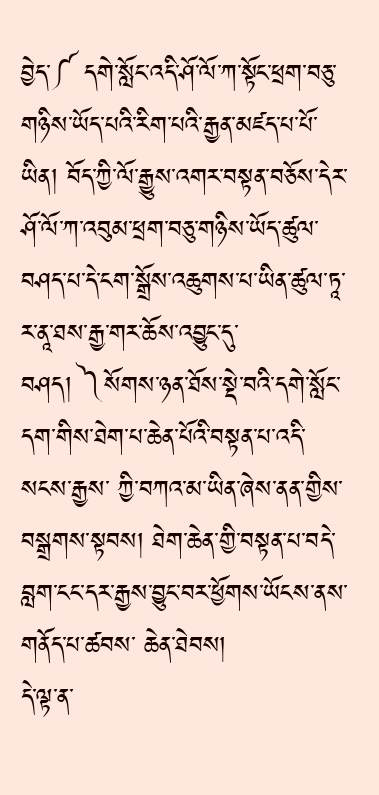བྱེད་༼ དགེ་སློང་འདི་ཤོ་ལོ་ཀ་སྟོང་ཕྲག་བཅུ་གཉིས་ཡོད་པའི་རིག་པའི་རྒྱན་མཛད་པ་པོ་ ཡིན། བོད་ཀྱི་ལོ་རྒྱུས་འགར་བསྟན་བཅོས་དེར་ཤོ་ལོ་ཀ་འབུམ་ཕྲག་བཅུ་གཉིས་ཡོད་ཚུལ་ བཤད་པ་དེ་ངག་སྒྲོས་འཆུགས་པ་ཡིན་ཚུལ་ཏཱ་ར་ནཱ་ཐས་རྒྱ་གར་ཆོས་འབྱུང་དུ་བཤད། ༽སོགས་ཉན་ཐོས་སྡེ་བའི་དགེ་སློང་དག་གིས་ཐེག་པ་ཆེན་པོའི་བསྟན་པ་འདི་སངས་རྒྱས་ ཀྱི་བཀའ་མ་ཡིན་ཞེས་ནན་གྱིས་བསྒྲགས་སྟབས། ཐེག་ཆེན་གྱི་བསྟན་པ་བདེ་བླག་ངང་དར་རྒྱས་བྱུང་བར་ཕྱོགས་ཡོངས་ནས་གནོད་པ་ཚབས་ ཆེན་ཐེབས།
དེ་ལྟ་ན་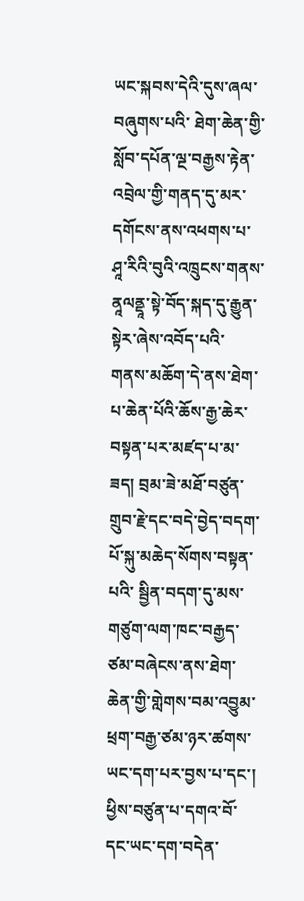ཡང་སྐབས་དེའི་དུས་ཞལ་བཞུགས་པའི་ ཐེག་ཆེན་གྱི་སློབ་དཔོན་ལྔ་བརྒྱས་རྟེན་འབྲེལ་གྱི་གནད་དུ་མར་དགོངས་ནས་འཕགས་པ་ ཤཱ་རིའི་བུའི་འཁྲུངས་གནས་ནཱལནྡཱ་སྟེ་བོད་སྐད་དུ་རྒྱུན་སྟེར་ཞེས་འབོད་པའི་ གནས་མཆོག་དེ་ནས་ཐེག་པ་ཆེན་པོའི་ཆོས་རྒྱ་ཆེར་བསྟན་པར་མཛད་པ་མ་ཟད། བྲམ་ཟེ་མཐོ་བཙུན་གྲུབ་རྗེ་དང་བདེ་བྱེད་བདག་པོ་སྐུ་མཆེད་སོགས་བསྟན་པའི་ སྦྱིན་བདག་དུ་མས་གཙུག་ལག་ཁང་བརྒྱད་ཙམ་བཞེངས་ནས་ཐེག་ཆེན་གྱི་གླེགས་བམ་འབྱུམ་ ཕྲག་བརྒྱ་ཙམ་ཉར་ཚགས་ཡང་དག་པར་བྱས་པ་དང་། ཕྱིས་བཙུན་པ་དགའ་བོ་དང་ཡང་དག་བདེན་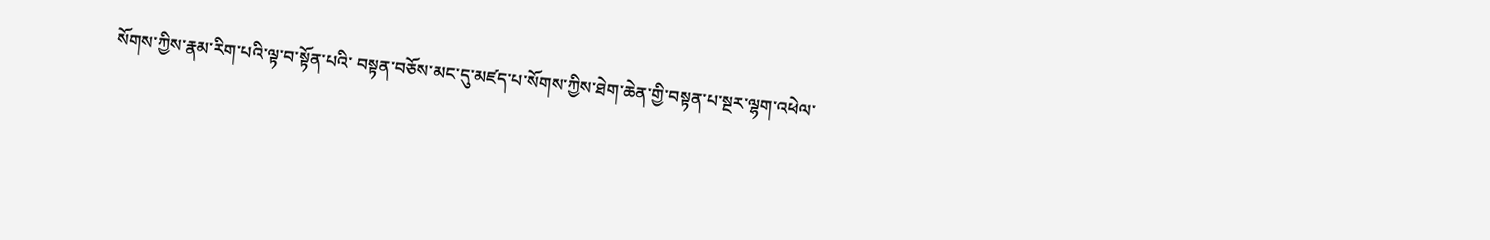སོགས་ཀྱིས་རྣམ་རིག་པའི་ལྟ་བ་སྟོན་པའི་ བསྟན་བཅོས་མང་དུ་མཛད་པ་སོགས་ཀྱིས་ཐེག་ཆེན་གྱི་བསྟན་པ་སྔར་ལྷག་འཕེལ་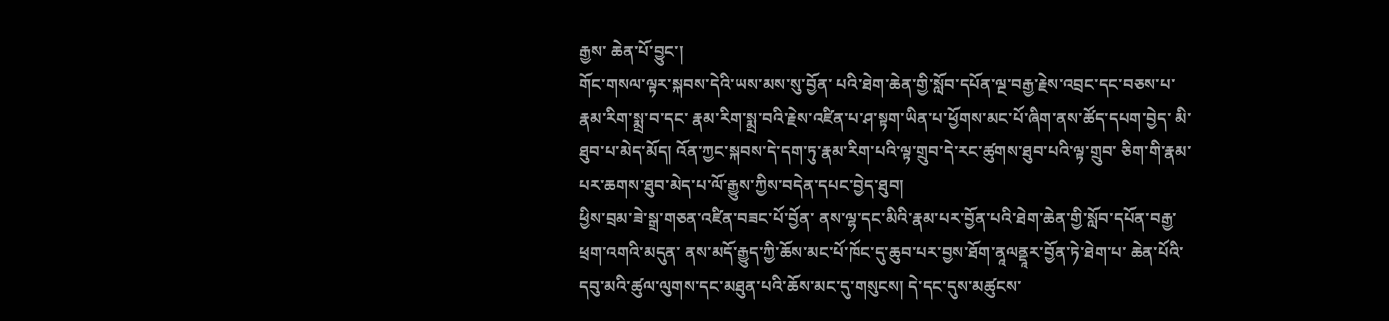རྒྱས་ ཆེན་པོ་བྱུང་།
གོང་གསལ་ལྟར་སྐབས་དེའི་ཡས་མས་སུ་བྱོན་ པའི་ཐེག་ཆེན་གྱི་སློབ་དཔོན་ལྔ་བརྒྱ་རྗེས་འབྲང་དང་བཅས་པ་རྣམ་རིག་སྨྲ་བ་དང་ རྣམ་རིག་སྨྲ་བའི་རྗེས་འཛིན་པ་ཤ་སྟག་ཡིན་པ་ཕྱོགས་མང་པོ་ཞིག་ནས་ཚོད་དཔག་བྱེད་ མི་ཐུབ་པ་མེད་མོད། འོན་ཀྱང་སྐབས་དེ་དག་ཏུ་རྣམ་རིག་པའི་ལྟ་གྲུབ་དེ་རང་ཚུགས་ཐུབ་པའི་ལྟ་གྲུབ་ ཅིག་གི་རྣམ་པར་ཆགས་ཐུབ་མེད་པ་ལོ་རྒྱུས་ཀྱིས་བདེན་དཔང་བྱེད་ཐུབ།
ཕྱིས་བྲམ་ཟེ་སྒྲ་གཅན་འཛིན་བཟང་པོ་བྱོན་ ནས་ལྷ་དང་མིའི་རྣམ་པར་བྱོན་པའི་ཐེག་ཆེན་གྱི་སློབ་དཔོན་བརྒྱ་ཕྲག་འགའི་མདུན་ ནས་མདོ་རྒྱུད་ཀྱི་ཆོས་མང་པོ་ཁོང་དུ་ཆུབ་པར་བྱས་ཐོག་ནཱལནྡཱར་བྱོན་ཏེ་ཐེག་པ་ ཆེན་པོའི་དབུ་མའི་ཚུལ་ལུགས་དང་མཐུན་པའི་ཆོས་མང་དུ་གསུངས། དེ་དང་དུས་མཚུངས་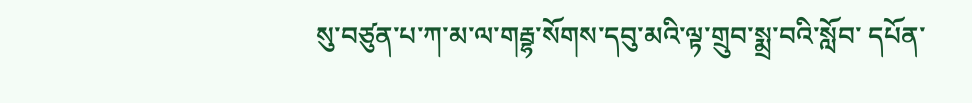སུ་བཙུན་པ་ཀ་མ་ལ་གརྦྷ་སོགས་དབུ་མའི་ལྟ་གྲུབ་སྨྲ་བའི་སློབ་ དཔོན་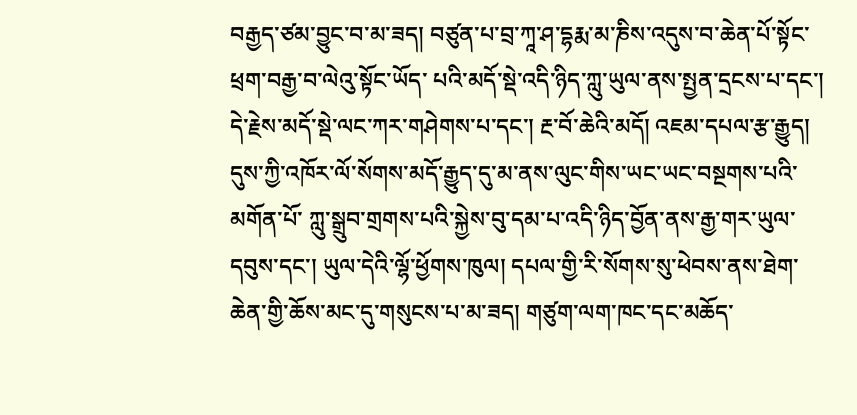བརྒྱད་ཙམ་བྱུང་བ་མ་ཟད། བཙུན་པ་བྲ་ཀཱ་ཤ་དྷརྨ་མ་ཎིས་འདུས་བ་ཆེན་པོ་སྟོང་ཕྲག་བརྒྱ་བ་ལེའུ་སྟོང་ཡོད་ པའི་མདོ་སྡེ་འདི་ཉིད་ཀླུ་ཡུལ་ནས་སྤྱན་དྲངས་པ་དང་།
དེ་རྗེས་མདོ་སྡེ་ལང་ཀར་གཤེགས་པ་དང་། རྔ་བོ་ཆེའི་མདོ། འཇམ་དཔལ་རྩ་རྒྱུད། དུས་ཀྱི་འཁོར་ལོ་སོགས་མདོ་རྒྱུད་དུ་མ་ནས་ལུང་གིས་ཡང་ཡང་བསྔགས་པའི་མགོན་པོ་ ཀླུ་སྒྲུབ་གྲགས་པའི་སྐྱེས་བུ་དམ་པ་འདི་ཉིད་བྱོན་ནས་རྒྱ་གར་ཡུལ་དབུས་དང་། ཡུལ་དེའི་ལྷོ་ཕྱོགས་ཁུལ། དཔལ་གྱི་རི་སོགས་སུ་ཕེབས་ནས་ཐེག་ཆེན་གྱི་ཆོས་མང་དུ་གསུངས་པ་མ་ཟད། གཙུག་ལག་ཁང་དང་མཆོད་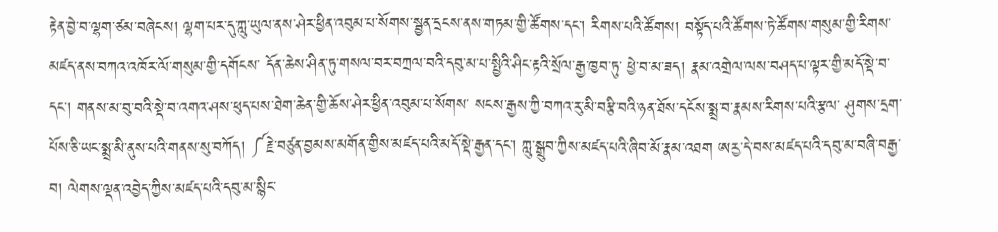རྟེན་བྱེ་བ་ལྷག་ཙམ་བཞེངས། ལྷག་པར་དུ་ཀླུ་ཡུལ་ནས་ཤེར་ཕྱིན་འབུམ་པ་སོགས་སྦྱན་དྲངས་ནས་གཏམ་གྱི་ཚོགས་དང་། རིགས་པའི་ཚོགས། བསྟོད་པའི་ཚོགས་ཏེ་ཚོགས་གསུམ་གྱི་རིགས་མཛད་ནས་བཀའ་འཁོར་ལོ་གསུམ་གྱི་དགོངས་ དོན་ཆེས་ཤིན་ཏུ་གསལ་བར་བཀྲལ་བའི་དབུ་མ་པ་སྤྱིའི་ཤིང་རྟའི་སྲོལ་རྒྱ་ཁྱབ་ཏུ་ ཕྱེ་བ་མ་ཟད། རྣམ་འགྲེལ་ལས་བཤད་པ་ལྟར་གྱི་མདོ་སྡེ་བ་དང་། གནས་མ་བུ་བའི་སྡེ་བ་འགའ་ཤས་ཕུད་པས་ཐེག་ཆེན་གྱི་ཆོས་ཤེར་ཕྱིན་འབུམ་པ་སོགས་ སངས་རྒྱས་ཀྱི་བཀའ་རུ་མི་བརྩི་བའི་ཉན་ཐོས་དངོས་སྨྲ་བ་རྣམས་རིགས་པའི་རྩལ་ ཤུགས་དྲག་པོས་ཅི་ཡང་སྨྲ་མི་ནུས་པའི་གནས་སུ་བཀོད། ༼རྗེ་བཙུན་བྱམས་མགོན་གྱིས་མཛད་པའི་མདོ་སྡེ་རྒྱན་དང་། ཀླུ་སྒྲུབ་ཀྱིས་མཛད་པའི་ཞིབ་མོ་རྣམ་འཐག ཨརྱ་དེ་བས་མཛད་པའི་དབུ་མ་བཞི་བརྒྱ་བ། ལེགས་ལྡན་འབྱེད་ཀྱིས་མཛད་པའི་དབུ་མ་སྙིང་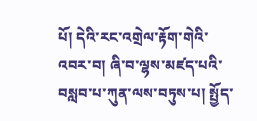པོ། དེའི་རང་འགྲེལ་རྟོག་གེའི་འབར་བ། ཞི་བ་ལྷས་མཛད་པའི་བསླབ་པ་ཀུན་ལས་བཏུས་པ། སྤྱོད་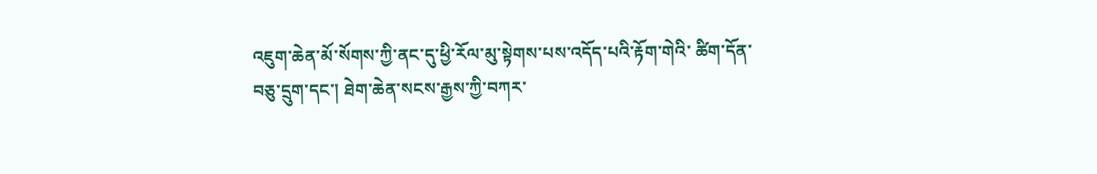འཇུག་ཆེན་མོ་སོགས་ཀྱི་ནང་དུ་ཕྱི་རོལ་མུ་སྟེགས་པས་འདོད་པའི་རྟོག་གེའི་ ཚིག་དོན་བཅུ་དྲུག་དང་། ཐེག་ཆེན་སངས་རྒྱས་ཀྱི་བཀར་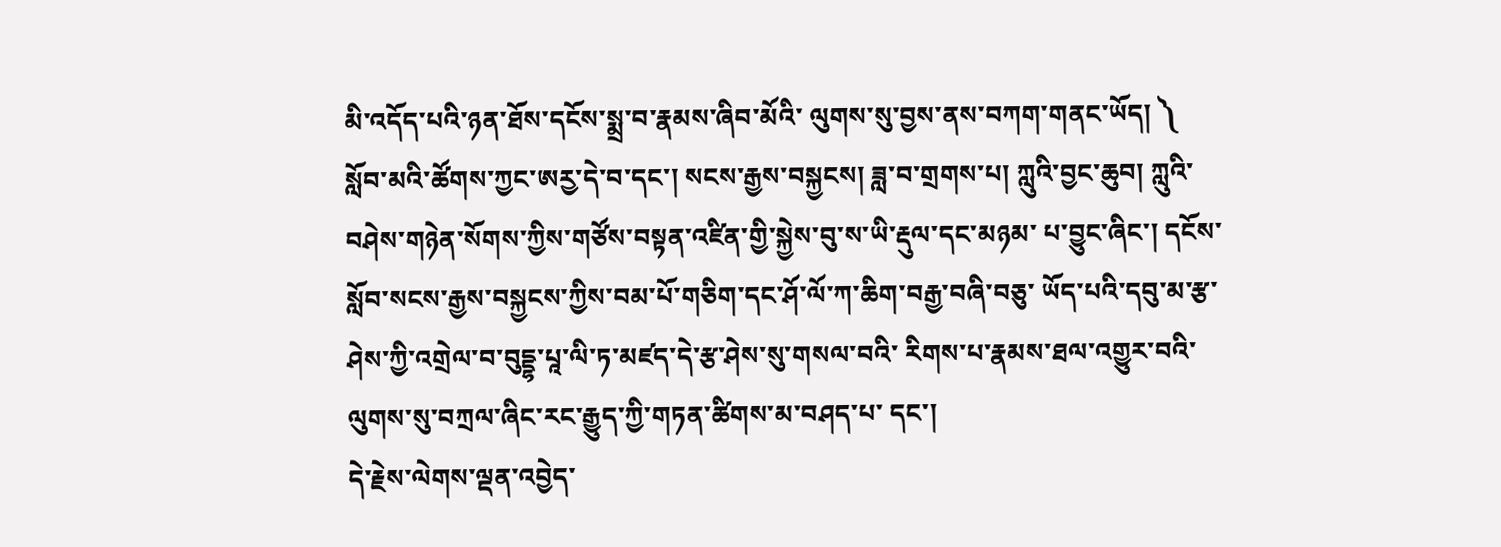མི་འདོད་པའི་ཉན་ཐོས་དངོས་སྨྲ་བ་རྣམས་ཞིབ་མོའི་ ལུགས་སུ་བྱས་ནས་བཀག་གནང་ཡོད། ༽
སློབ་མའི་ཚོགས་ཀྱང་ཨརྱ་དེ་བ་དང་། སངས་རྒྱས་བསྐྱངས། ཟླ་བ་གྲགས་པ། ཀླུའི་བྱང་ཆུབ། ཀླུའི་བཤེས་གཉེན་སོགས་ཀྱིས་གཙོས་བསྟན་འཛིན་གྱི་སྐྱེས་བུ་ས་ཡི་རྡུལ་དང་མཉམ་ པ་བྱུང་ཞིང་། དངོས་སློབ་སངས་རྒྱས་བསྐྱངས་ཀྱིས་བམ་པོ་གཅིག་དང་ཤོ་ལོ་ཀ་ཆིག་བརྒྱ་བཞི་བཅུ་ ཡོད་པའི་དབུ་མ་རྩ་ཤེས་ཀྱི་འགྲེལ་བ་བུདྡྷ་པཱ་ལི་ཏ་མཛད་དེ་རྩ་ཤེས་སུ་གསལ་བའི་ རིགས་པ་རྣམས་ཐལ་འགྱུར་བའི་ལུགས་སུ་བཀྲལ་ཞིང་རང་རྒྱུད་ཀྱི་གཏན་ཚིགས་མ་བཤད་པ་ དང་།
དེ་རྗེས་ལེགས་ལྡན་འབྱེད་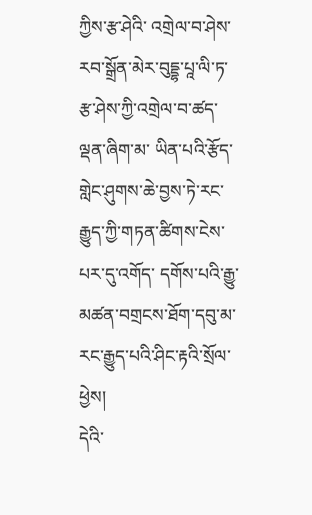ཀྱིས་རྩ་ཤེའི་ འགྲེལ་བ་ཤེས་རབ་སྒྲོན་མེར་བུདྡྷ་པཱ་ལི་ཏ་རྩ་ཤེས་ཀྱི་འགྲེལ་བ་ཚད་ལྡན་ཞིག་མ་ ཡིན་པའི་རྩོད་གླེང་ཤུགས་ཆེ་བྱས་ཏེ་རང་རྒྱུད་ཀྱི་གཏན་ཚིགས་ངེས་པར་དུ་འགོད་ དགོས་པའི་རྒྱུ་མཚན་བགྲངས་ཐོག་དབུ་མ་རང་རྒྱུད་པའི་ཤིང་རྟའི་སྲོལ་ཕྱེས།
དེའི་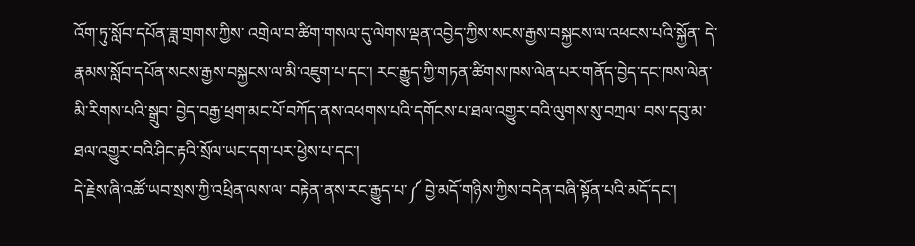འོག་ཏུ་སློབ་དཔོན་ཟླ་གྲགས་ཀྱིས་ འགྲེལ་བ་ཚིག་གསལ་དུ་ལེགས་ལྡན་འབྱེད་ཀྱིས་སངས་རྒྱས་བསྐྱངས་ལ་འཕངས་པའི་སྐྱོན་ དེ་རྣམས་སློབ་དཔོན་སངས་རྒྱས་བསྐྱངས་ལ་མི་འཇུག་པ་དང་། རང་རྒྱུད་ཀྱི་གཏན་ཚིགས་ཁས་ལེན་པར་གནོད་བྱེད་དང་ཁས་ལེན་མི་རིགས་པའི་སྒྲུབ་ བྱེད་བརྒྱ་ཕྲག་མང་པོ་བཀོད་ནས་འཕགས་པའི་དགོངས་པ་ཐལ་འགྱུར་བའི་ལུགས་སུ་བཀྲལ་ བས་དབུ་མ་ཐལ་འགྱུར་བའི་ཤིང་རྟའི་སྲོལ་ཡང་དག་པར་ཕྱེས་པ་དང་།
དེ་རྗེས་ཞི་འཚོ་ཡབ་སྲས་ཀྱི་འཕྲིན་ལས་ལ་ བརྟེན་ནས་རང་རྒྱུད་པ་༼ བྱེ་མདོ་གཉིས་ཀྱིས་བདེན་བཞི་སྟོན་པའི་མདོ་དང་།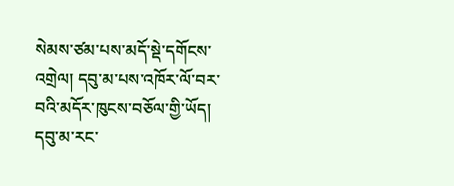སེམས་ཙམ་པས་མདོ་སྡེ་དགོངས་འགྲེལ། དབུ་མ་པས་འཁོར་ལོ་བར་བའི་མདོར་ཁུངས་བཅོལ་གྱི་ཡོད། དབུ་མ་རང་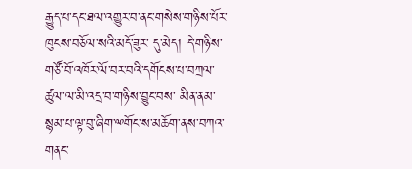རྒྱུད་པ་དང་ཐལ་འགྱུར་བ་ནང་གསེས་གཉིས་པོར་ཁུངས་བཅོལ་སའི་མདོ་ཟུར་ དུ་མེད། དེ་གཉིས་གཙོ་བོ་འཁོར་ལོ་བར་བའི་དགོངས་པ་བཀྲལ་ཚུལ་ལ་མི་འདྲ་བ་གཉིས་བྱུང་བས་ མིན་ནམ་སྙམ་པ་ལྟ་བུ་ཞིག་ྋགོང་ས་མཆོག་ནས་བཀའ་གནང་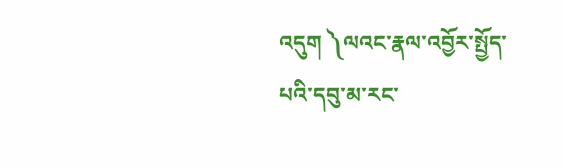འདུག ༽ལའང་རྣལ་འབྱོར་སྤྱོད་པའི་དབུ་མ་རང་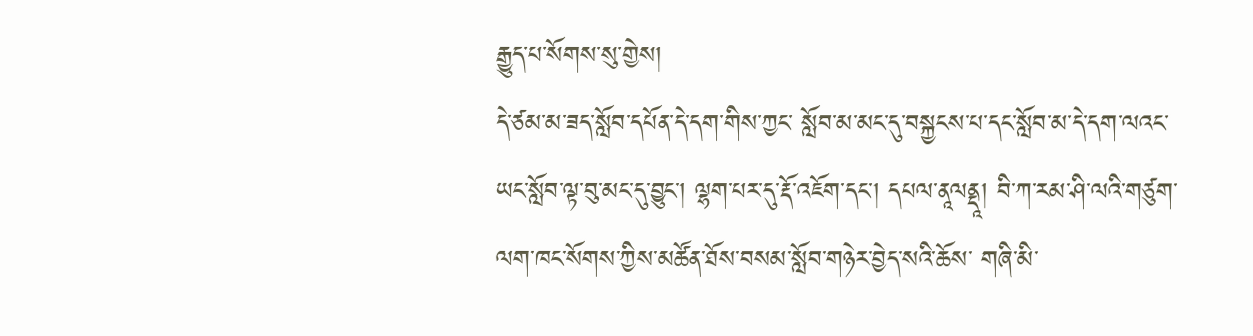རྒྱུད་པ་སོགས་སུ་གྱེས།
དེ་ཙམ་མ་ཟད་སློབ་དཔོན་དེ་དག་གིས་ཀྱང་ སློབ་མ་མང་དུ་བསྐྱངས་པ་དང་སློབ་མ་དེ་དག་ལའང་ཡང་སློབ་ལྟ་བུ་མང་དུ་བྱུང་། ལྷག་པར་དུ་རྡོ་འཇོག་དང་། དཔལ་ནཱལནྡཱ། བི་ཀ་རམ་ཤི་ལའི་གཙུག་ལག་ཁང་སོགས་ཀྱིས་མཚོན་ཐོས་བསམ་སློབ་གཉེར་བྱེད་སའི་ཆོས་ གཞི་མི་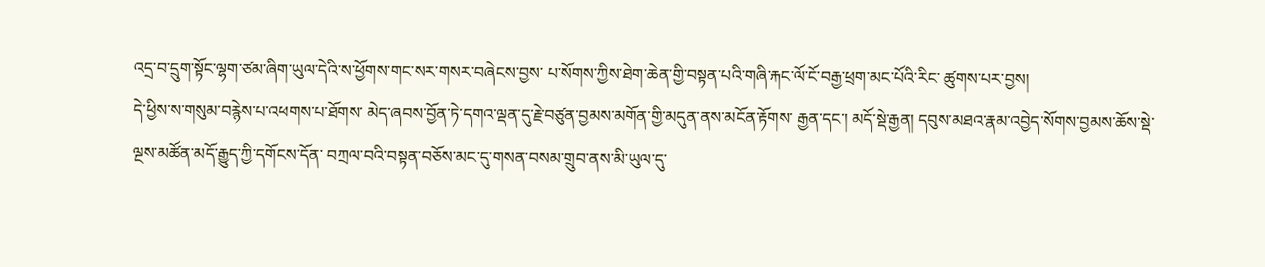འདྲ་བ་དྲུག་སྟོང་ལྷག་ཙམ་ཞིག་ཡུལ་དེའི་ས་ཕྱོགས་གང་སར་གསར་བཞེངས་བྱས་ པ་སོགས་ཀྱིས་ཐེག་ཆེན་གྱི་བསྟན་པའི་གཞི་རྐང་ལོ་ངོ་བརྒྱ་ཕྲག་མང་པོའི་རིང་ ཚུགས་པར་བྱས།
དེ་ཕྱིས་ས་གསུམ་བརྙེས་པ་འཕགས་པ་ཐོགས་ མེད་ཞབས་བྱོན་ཏེ་དགའ་ལྡན་དུ་རྗེ་བཙུན་བྱམས་མགོན་གྱི་མདུན་ནས་མངོན་རྟོགས་ རྒྱན་དང་། མདོ་སྡེ་རྒྱན། དབུས་མཐའ་རྣམ་འབྱེད་སོགས་བྱམས་ཆོས་སྡེ་ལྔས་མཚོན་མདོ་རྒྱུད་ཀྱི་དགོངས་དོན་ བཀྲལ་བའི་བསྟན་བཅོས་མང་དུ་གསན་བསམ་གྲུབ་ནས་མི་ཡུལ་དུ་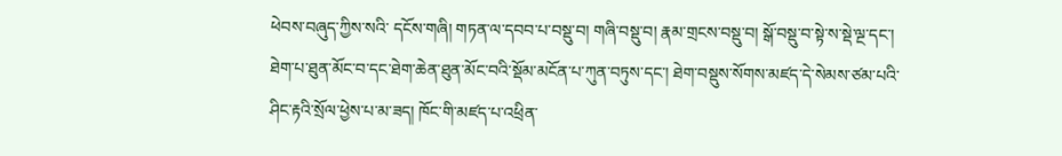ཕེབས་བཞུད་ཀྱིས་སའི་ དངོས་གཞི། གཏན་ལ་དབབ་པ་བསྡུ་བ། གཞི་བསྡུ་བ། རྣམ་གྲངས་བསྡུ་བ། སྒོ་བསྡུ་བ་སྟེ་ས་སྡེ་ལྔ་དང་། ཐེག་པ་ཐུན་མོང་བ་དང་ཐེག་ཆེན་ཐུན་མོང་བའི་སྡོམ་མངོན་པ་ཀུན་བཏུས་དང་། ཐེག་བསྡུས་སོགས་མཛད་དེ་སེམས་ཙམ་པའི་ཤིང་རྟའི་སྲོལ་ཕྱེས་པ་མ་ཟད། ཁོང་གི་མཛད་པ་འཕྲིན་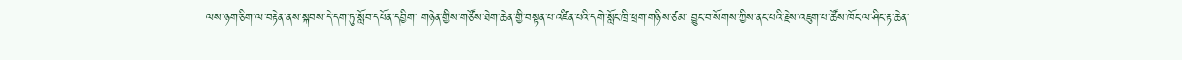ལས་ཉག་ཅིག་ལ་བརྟེན་ནས་སྐབས་དེ་དག་ཏུ་སློབ་དཔོན་དབྱིག་ གཉེན་གྱིས་གཙོས་ཐེག་ཆེན་གྱི་བསྟན་པ་འཛིན་པའི་དགེ་སློང་ཁྲི་ཕྲག་གཉིས་ཙམ་ བྱུང་བ་སོགས་ཀྱིས་ནང་པའི་རྗེས་འཇུག་པ་ཚོས་ཁོང་ལ་ཤིང་རྟ་ཆེན་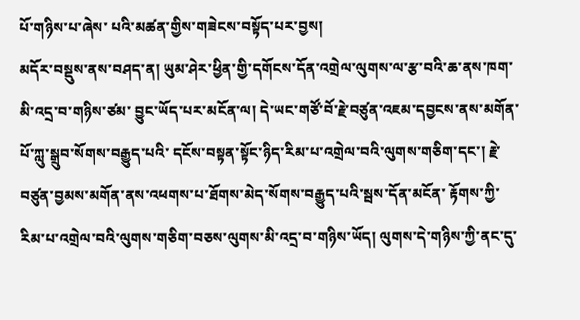པོ་གཉིས་པ་ཞེས་ པའི་མཚན་གྱིས་གཟེངས་བསྟོད་པར་བྱས།
མདོར་བསྡུས་ནས་བཤད་ན། ཡུམ་ཤེར་ཕྱིན་གྱི་དགོངས་དོན་འགྲེལ་ལུགས་ལ་རྩ་བའི་ཆ་ནས་ཁག་མི་འདྲ་བ་གཉིས་ཙམ་ བྱུང་ཡོད་པར་མངོན་ལ། དེ་ཡང་གཙོ་བོ་རྗེ་བཙུན་འཇམ་དབྱངས་ནས་མགོན་པོ་ཀླུ་སྒྲུབ་སོགས་བརྒྱུད་པའི་ དངོས་བསྟན་སྟོང་ཉིད་རིམ་པ་འགྲེལ་བའི་ལུགས་གཅིག་དང་། རྗེ་བཙུན་བྱམས་མགོན་ནས་འཕགས་པ་ཐོགས་མེད་སོགས་བརྒྱུད་པའི་སྦས་དོན་མངོན་ རྟོགས་ཀྱི་རིམ་པ་འགྲེལ་བའི་ལུགས་གཅིག་བཅས་ལུགས་མི་འདྲ་བ་གཉིས་ཡོད། ལུགས་དེ་གཉིས་ཀྱི་ནང་དུ་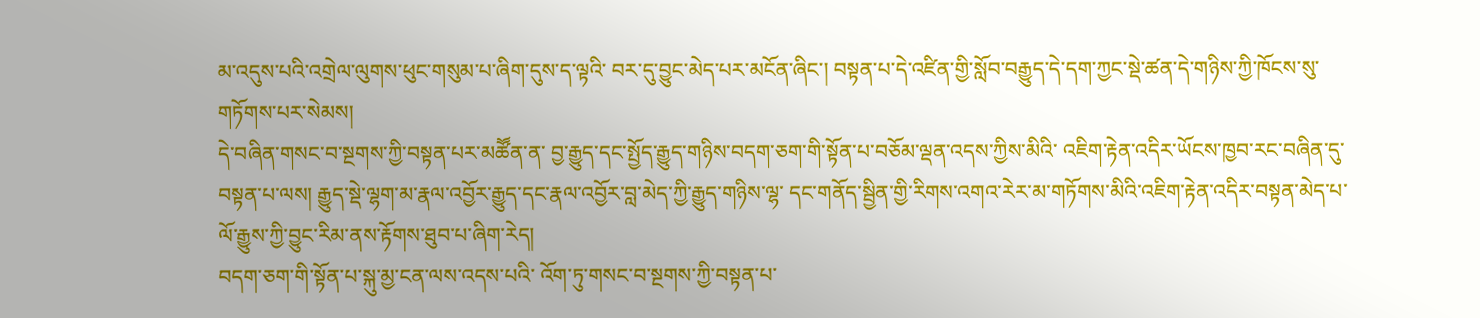མ་འདུས་པའི་འགྲེལ་ལུགས་ཕུང་གསུམ་པ་ཞིག་དུས་ད་ལྟའི་ བར་དུ་བྱུང་མེད་པར་མངོན་ཞིང་། བསྟན་པ་དེ་འཛིན་གྱི་སློབ་བརྒྱུད་དེ་དག་ཀྱང་སྡེ་ཚན་དེ་གཉིས་ཀྱི་ཁོངས་སུ་ གཏོགས་པར་སེམས།
དེ་བཞིན་གསང་བ་སྔགས་ཀྱི་བསྟན་པར་མཚཽན་ན་ བྱ་རྒྱུད་དང་སྤྱོད་རྒྱུད་གཉིས་བདག་ཅག་གི་སྟོན་པ་བཅོམ་ལྡན་འདས་ཀྱིས་མིའི་ འཇིག་རྟེན་འདིར་ཡོངས་ཁྱབ་རང་བཞིན་དུ་བསྟན་པ་ལས། རྒྱུད་སྡེ་ལྷག་མ་རྣལ་འབྱོར་རྒྱུད་དང་རྣལ་འབྱོར་བླ་མེད་ཀྱི་རྒྱུད་གཉིས་ལྷ་ དང་གནོད་སྦྱིན་གྱི་རིགས་འགའ་རེར་མ་གཏོགས་མིའི་འཇིག་རྟེན་འདིར་བསྟན་མེད་པ་ ལོ་རྒྱུས་ཀྱི་བྱུང་རིམ་ནས་རྟོགས་ཐུབ་པ་ཞིག་རེད།
བདག་ཅག་གི་སྟོན་པ་སྐུ་མྱ་ངན་ལས་འདས་པའི་ འོག་ཏུ་གསང་བ་སྔགས་ཀྱི་བསྟན་པ་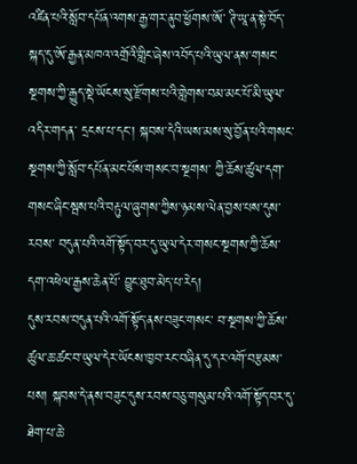འཛིན་པའི་སློབ་དཔོན་འགས་རྒྱ་གར་ནུབ་ཕྱོགས་ཨོ་ ཊི་ཡཱ་ན་སྟེ་བོད་སྐད་དུ་ཨོ་རྒྱན་མཁའ་འགྲོའི་གླིང་ཞེས་འབོད་པའི་ཡུལ་ནས་གསང་ སྔགས་ཀྱི་རྒྱུད་སྡེ་ཡོངས་སུ་རྫོགས་པའི་གླེགས་བམ་མང་པོ་མི་ཡུལ་འདིར་གདན་ དྲངས་པ་དང་། སྐབས་དེའི་ཡས་མས་སུ་བྱོན་པའི་གསང་སྔགས་ཀྱི་སློབ་དཔོན་མང་པོས་གསང་བ་སྔགས་ ཀྱི་ཆོས་ཚུལ་དག་གསང་ཞིང་སྦས་པའི་བརྟུལ་ཞུགས་ཀྱིས་ཉམས་ལེན་བྱས་པས་དུས་རབས་ བདུན་པའི་འགོ་སྟོད་བར་དུ་ཡུལ་དེར་གསང་སྔགས་ཀྱི་ཆོས་དག་འཕེལ་རྒྱས་ཆེན་པོ་ བྱུང་ཐུབ་མེད་པ་རེད།
དུས་རབས་བདུན་པའི་འགོ་སྟོད་ནས་བཟུང་གསང་ བ་སྔགས་ཀྱི་ཆོས་ཚུལ་ཆ་ཚང་བ་ཡུལ་དེར་ཡོངས་ཁྱབ་རང་བཞིན་དུ་དར་འགོ་བརྩམས་པས། སྐབས་དེ་ནས་བཟུང་དུས་རབས་བཅུ་གསུམ་པའི་འགོ་སྟོད་བར་དུ་ཐེག་པ་ཆེ་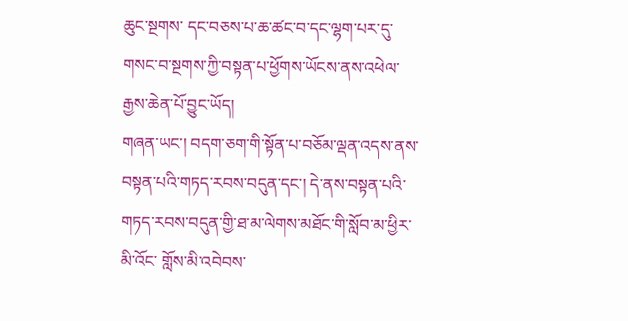ཆུང་སྔགས་ དང་བཅས་པ་ཆ་ཚང་བ་དང་ལྷག་པར་དུ་གསང་བ་སྔགས་ཀྱི་བསྟན་པ་ཕྱོགས་ཡོངས་ནས་འཕེལ་ རྒྱས་ཆེན་པོ་བྱུང་ཡོད།
གཞན་ཡང་། བདག་ཅག་གི་སྟོན་པ་བཅོམ་ལྡན་འདས་ནས་བསྟན་པའི་གཏད་རབས་བདུན་དང་། དེ་ནས་བསྟན་པའི་གཏད་རབས་བདུན་གྱི་ཐ་མ་ལེགས་མཐོང་གི་སློབ་མ་ཕྱིར་མི་འོང་ གློས་མི་འབེབས་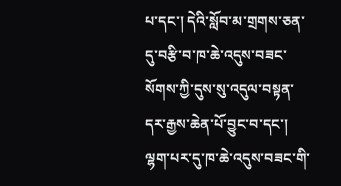པ་དང་། དེའི་སློབ་མ་གྲགས་ཅན་དུ་བརྩི་བ་ཁ་ཆེ་འདུས་བཟང་སོགས་ཀྱི་དུས་སུ་འདུལ་བསྟན་ དར་རྒྱས་ཆེན་པོ་བྱུང་བ་དང་། ལྷག་པར་དུ་ཁ་ཆེ་འདུས་བཟང་གི་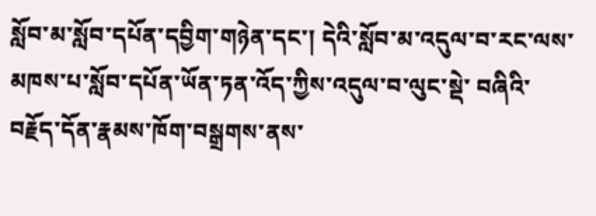སློབ་མ་སློབ་དཔོན་དབྱིག་གཉེན་དང་། དེའི་སློབ་མ་འདུལ་བ་རང་ལས་མཁས་པ་སློབ་དཔོན་ཡོན་ཏན་འོད་ཀྱིས་འདུལ་བ་ལུང་སྡེ་ བཞིའི་བརྗོད་དོན་རྣམས་ཁོག་བསྒྲགས་ནས་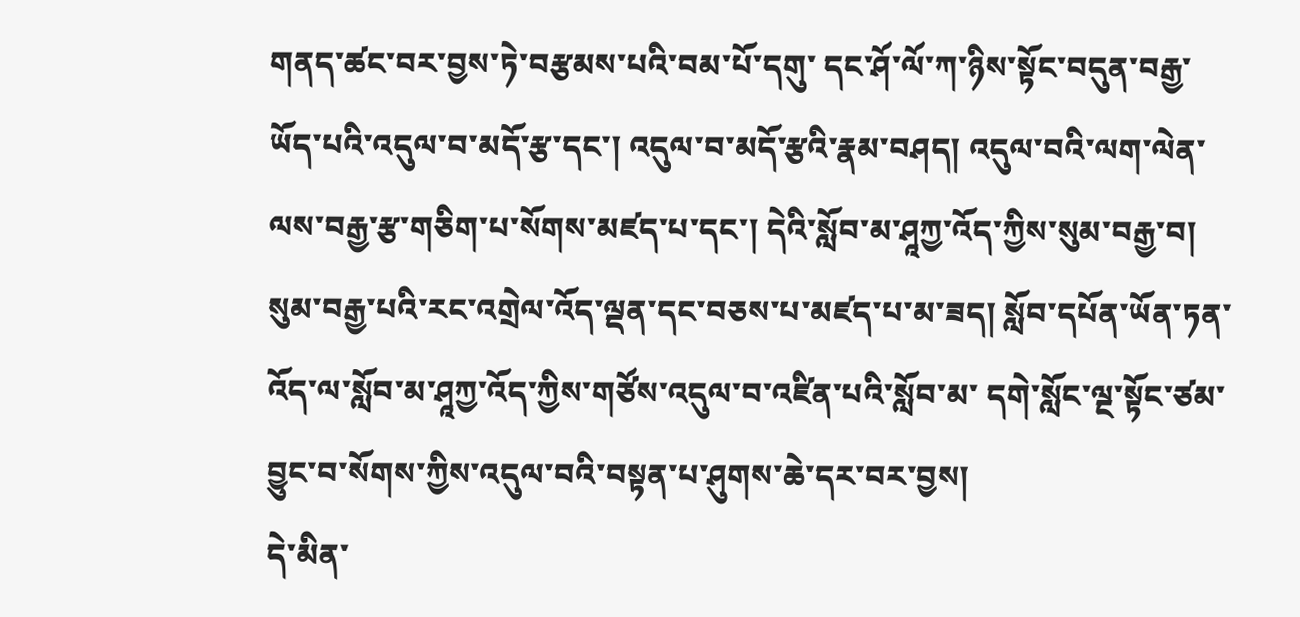གནད་ཚང་བར་བྱས་ཏེ་བརྩམས་པའི་བམ་པོ་དགུ་ དང་ཤོ་ལོ་ཀ་ཉིས་སྟོང་བདུན་བརྒྱ་ཡོད་པའི་འདུལ་བ་མདོ་རྩ་དང་། འདུལ་བ་མདོ་རྩའི་རྣམ་བཤད། འདུལ་བའི་ལག་ལེན་ལས་བརྒྱ་རྩ་གཅིག་པ་སོགས་མཛད་པ་དང་། དེའི་སློབ་མ་ཤཱཀྱ་འོད་ཀྱིས་སུམ་བརྒྱ་བ། སུམ་བརྒྱ་པའི་རང་འགྲེལ་འོད་ལྡན་དང་བཅས་པ་མཛད་པ་མ་ཟད། སློབ་དཔོན་ཡོན་ཏན་འོད་ལ་སློབ་མ་ཤཱཀྱ་འོད་ཀྱིས་གཙོས་འདུལ་བ་འཛིན་པའི་སློབ་མ་ དགེ་སློང་ལྔ་སྟོང་ཙམ་བྱུང་བ་སོགས་ཀྱིས་འདུལ་བའི་བསྟན་པ་ཤུགས་ཆེ་དར་བར་བྱས།
དེ་མིན་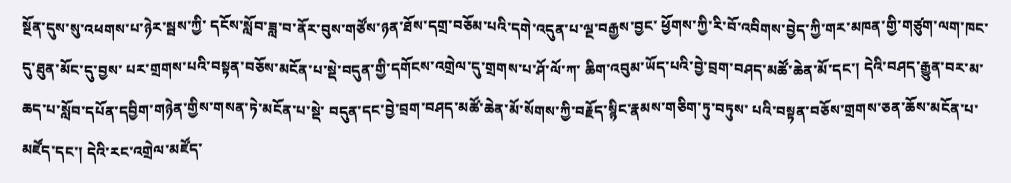སྔོན་དུས་སུ་འཕགས་པ་ཉེར་སྦས་ཀྱི་ དངོས་སློབ་ཟླ་བ་ནོར་བུས་གཙོས་ཉན་ཐོས་དགྲ་བཅོམ་པའི་དགེ་འདུན་པ་ལྔ་བརྒྱས་བྱང་ ཕྱོགས་ཀྱི་རི་བོ་འབིགས་བྱེད་ཀྱི་གར་མཁན་གྱི་གཙུག་ལག་ཁང་དུ་ཐུན་མོང་དུ་བྱས་ པར་གྲགས་པའི་བསྟན་བཅོས་མངོན་པ་སྡེ་བདུན་གྱི་དགོངས་འགྲེལ་དུ་གྲགས་པ་ཤོ་ལོ་ཀ་ ཆིག་འབུམ་ཡོད་པའི་བྱེ་བྲག་བཤད་མཚོ་ཆེན་མོ་དང་། དེའི་བཤད་རྒྱུན་བར་མ་ཆད་པ་སློབ་དཔོན་དབྱིག་གཉེན་གྱིས་གསན་ཏེ་མངོན་པ་སྡེ་ བདུན་དང་བྱེ་བྲག་བཤད་མཚོ་ཆེན་མོ་སོགས་ཀྱི་བརྗོད་སྙིང་རྣམས་གཅིག་ཏུ་བཏུས་ པའི་བསྟན་བཅོས་གྲགས་ཅན་ཆོས་མངོན་པ་མཛོད་དང་། དེའི་རང་འགྲེལ་མཛོད་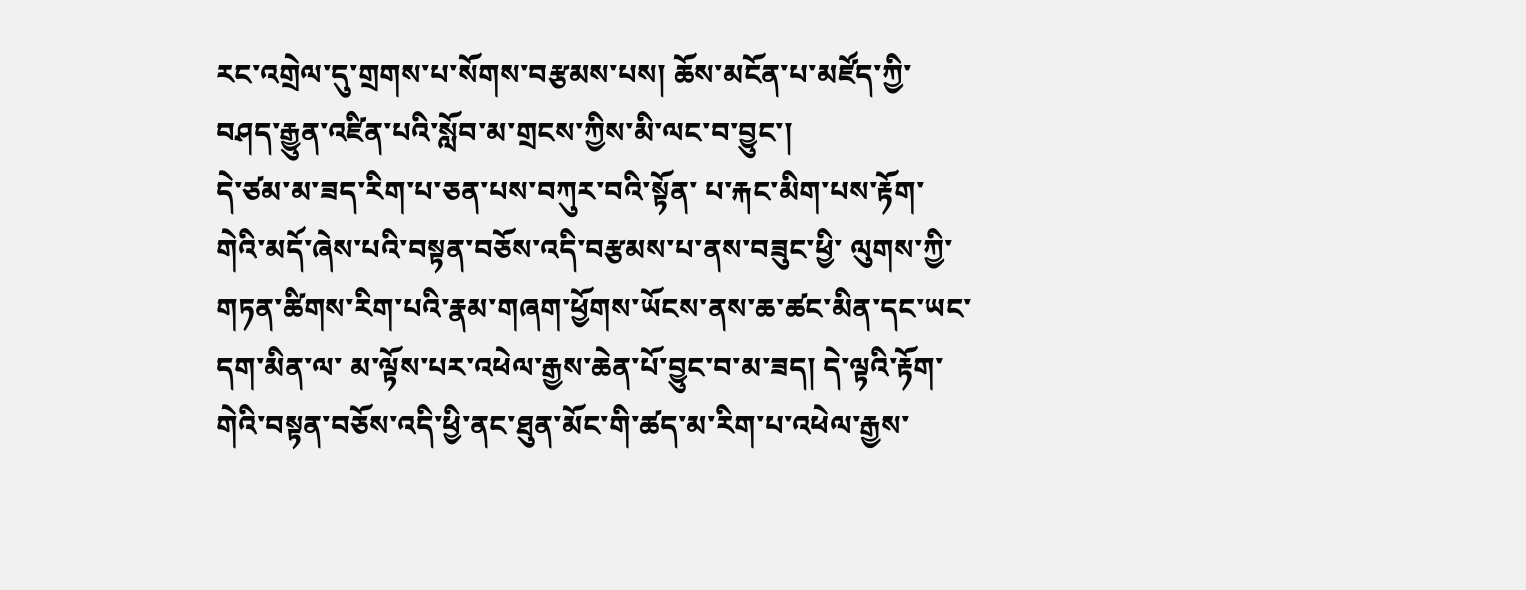རང་འགྲེལ་དུ་གྲགས་པ་སོགས་བརྩམས་པས། ཆོས་མངོན་པ་མཛོད་ཀྱི་བཤད་རྒྱུན་འཛིན་པའི་སློབ་མ་གྲངས་ཀྱིས་མི་ལང་བ་བྱུང་།
དེ་ཙམ་མ་ཟད་རིག་པ་ཅན་པས་བཀུར་བའི་སྟོན་ པ་རྐང་མིག་པས་རྟོག་གེའི་མདོ་ཞེས་པའི་བསྟན་བཅོས་འདི་བརྩམས་པ་ནས་བཟུང་ཕྱི་ ལུགས་ཀྱི་གཏན་ཚིགས་རིག་པའི་རྣམ་གཞག་ཕྱོགས་ཡོངས་ནས་ཆ་ཚང་མིན་དང་ཡང་དག་མིན་ལ་ མ་ལྟོས་པར་འཕེལ་རྒྱས་ཆེན་པོ་བྱུང་བ་མ་ཟད། དེ་ལྟའི་རྟོག་གེའི་བསྟན་བཅོས་འདི་ཕྱི་ནང་ཐུན་མོང་གི་ཚད་མ་རིག་པ་འཕེལ་རྒྱས་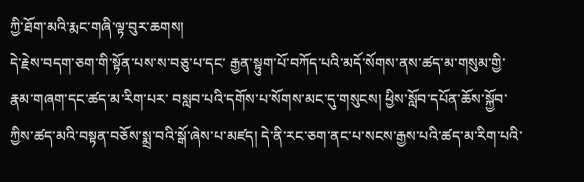ཀྱི་ཐོག་མའི་རྨང་གཞི་ལྟ་བུར་ཆགས།
དེ་རྗེས་བདག་ཅག་གི་སྟོན་པས་ས་བཅུ་པ་དང་ རྒྱན་སྟུག་པོ་བཀོད་པའི་མདོ་སོགས་ནས་ཚད་མ་གསུམ་གྱི་རྣམ་གཞག་དང་ཚད་མ་རིག་པར་ བསླབ་པའི་དགོས་པ་སོགས་མང་དུ་གསུངས། ཕྱིས་སློབ་དཔོན་ཆོས་སྐྱོབ་ཀྱིས་ཚད་མའི་བསྟན་བཅོས་སྨྲ་བའི་སྒོ་ཞེས་པ་མཛད། དེ་ནི་རང་ཅག་ནང་པ་སངས་རྒྱས་པའི་ཚད་མ་རིག་པའི་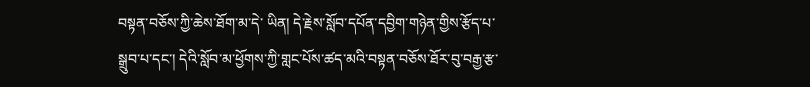བསྟན་བཅོས་ཀྱི་ཆེས་ཐོག་མ་དེ་ ཡིན། དེ་རྗེས་སློབ་དཔོན་དབྱིག་གཉེན་གྱིས་རྩོད་པ་སྒྲུབ་པ་དང་། དེའི་སློབ་མ་ཕྱོགས་ཀྱི་གླང་པོས་ཚད་མའི་བསྟན་བཅོས་ཐོར་བུ་བརྒྱ་རྩ་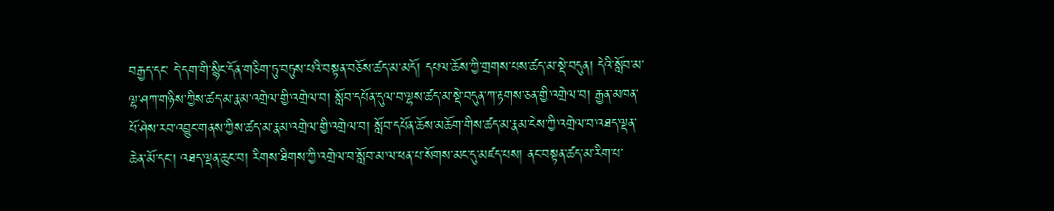བརྒྱད་དང་ དེ་དག་གི་སྙིང་དོན་གཅིག་ཏུ་བཏུས་པའི་བསྟན་བཅོས་ཚད་མ་མདོ། དཔལ་ཆོས་ཀྱི་གྲགས་པས་ཚད་མ་སྡེ་བདུན། དེའི་སློབ་མ་ལྷ་ཤཀ་གཉིས་ཀྱིས་ཚད་མ་རྣམ་འགྲེལ་གྱི་འགྲེལ་བ། སློབ་དཔོན་དུལ་བ་ལྷས་ཚད་མ་སྡེ་བདུན་ཀ་རྟགས་ཅན་གྱི་འགྲེལ་བ། རྒྱན་མཁན་པོ་ཤེས་རབ་འབྱུང་གནས་ཀྱིས་ཚད་མ་རྣམ་འགྲེལ་གྱི་འགྲེལ་བ། སློབ་དཔོན་ཆོས་མཆོག་གིས་ཚད་མ་རྣམ་ངེས་ཀྱི་འགྲེལ་བ་འཐད་ལྡན་ཆེན་མོ་དང་། འཐད་ལྡན་ཆུང་བ། རིགས་ཐིགས་ཀྱི་འགྲེལ་བ་སློབ་མ་ལ་ཕན་པ་སོགས་མང་དུ་མཛད་པས། ནང་བསྟན་ཚད་མ་རིག་པ་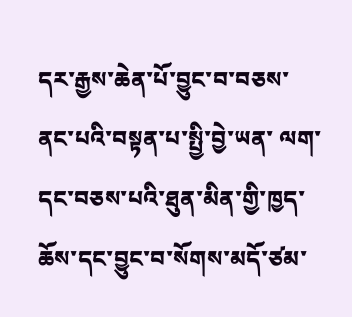དར་རྒྱས་ཆེན་པོ་བྱུང་བ་བཅས་ནང་པའི་བསྟན་པ་སྤྱི་བྱེ་ཡན་ ལག་དང་བཅས་པའི་ཐུན་མིན་གྱི་ཁྱད་ཆོས་དང་བྱུང་བ་སོགས་མདོ་ཙམ་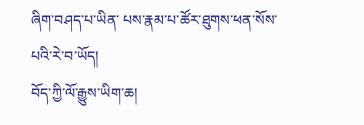ཞིག་བཤད་པ་ཡིན་ པས་རྣམ་པ་ཚོར་ཐུགས་ཕན་སོས་པའི་རེ་བ་ཡོད།
བོད་ཀྱི་ལོ་རྒྱུས་ཡིག་ཆ།